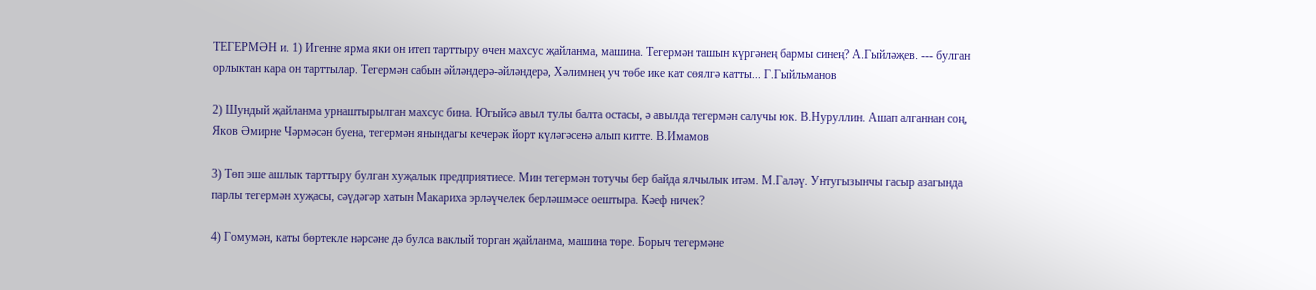ТЕГЕРМӘН и. 1) Игенне ярма яки он итеп тарттыру өчен махсус җайланма, машина. Тегермән ташын күргәнең бармы синең? А.Гыйләҗев. --- булган орлыктан кара он тарттылар. Тегермән сабын әйләндерә-әйләндерә, Хәлимнең уч төбе ике кат сөялгә катты... Г.Гыйльманов

2) Шундый җайланма урнаштырылган махсус бина. Югыйсә авыл тулы балта остасы, ә авылда тегермән салучы юк. В.Нуруллин. Ашап алганнан соң, Яков Әмирне Чәрмәсән буена, тегермән янындагы кечерәк йорт күләгәсенә алып китте. В.Имамов

3) Төп эше ашлык тарттыру булган хуҗалык предприятиесе. Мин тегермән тотучы бер байда ялчылык итәм. М.Галәү. Унтугызынчы гасыр азагында парлы тегермән хуҗасы, сәүдәгәр хатын Макариха эрләүчелек берләшмәсе оештыра. Кәеф ничек?

4) Гомумән, каты бөртекле нәрсәне дә булса ваклый торган җайланма, машина төре. Борыч тегермәне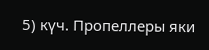5) күч. Пропеллеры яки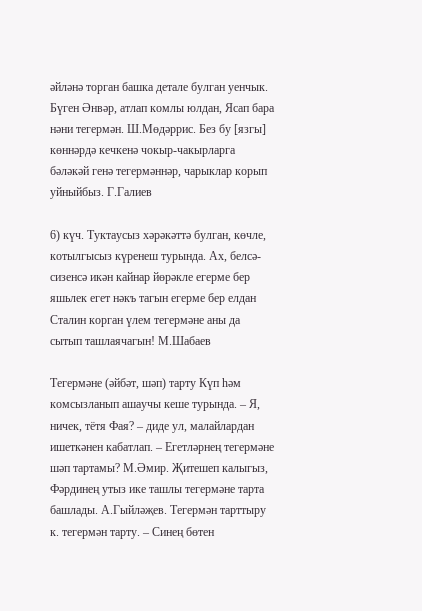әйләнә торган башка детале булган уенчык. Бүген Әнвәр, атлап комлы юлдан, Ясап бара нәни тегермән. Ш.Мөдәррис. Без бу [язгы] көннәрдә кечкенә чокыр-чакырларга бәләкәй генә тегермәннәр, чарыклар корып уйныйбыз. Г.Галиев

6) күч. Туктаусыз хәрәкәттә булган, көчле, котылгысыз күренеш турында. Ах, белсә-сизенсә икән кайнар йөрәкле егерме бер яшьлек егет нәкъ тагын егерме бер елдан Сталин корган үлем тегермәне аны да сытып ташлаячагын! М.Шабаев

Тегермәне (әйбәт, шәп) тарту Күп һәм комсызланып ашаучы кеше турында. – Я, ничек, тётя Фая? – диде ул, малайлардан ишеткәнен кабатлап. – Егетләрнең тегермәне шәп тартамы? М.Әмир. Җитешеп калыгыз, Фәрдинең утыз ике ташлы тегермәне тарта башлады. А.Гыйләҗев. Тегермән тарттыру к. тегермән тарту. – Синең бөтен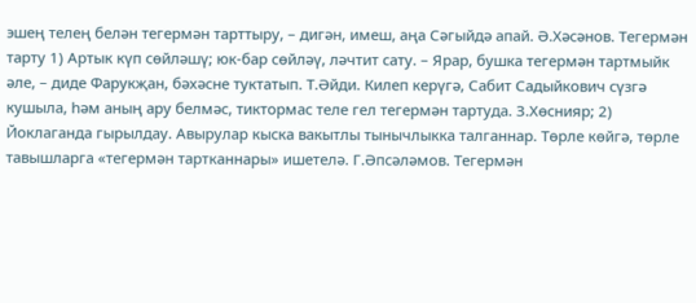эшең телең белән тегермән тарттыру, – дигән, имеш, аңа Сәгыйдә апай. Ә.Хәсәнов. Тегермән тарту 1) Артык күп сөйләшү; юк-бар сөйләү, ләчтит сату. – Ярар, бушка тегермән тартмыйк әле, – диде Фарукҗан, бәхәсне туктатып. Т.Әйди. Килеп керүгә, Сабит Садыйкович сүзгә кушыла, һәм аның ару белмәс, тиктормас теле гел тегермән тартуда. З.Хөснияр; 2) Йоклаганда гырылдау. Авырулар кыска вакытлы тынычлыкка талганнар. Төрле көйгә, төрле тавышларга «тегермән тартканнары» ишетелә. Г.Әпсәләмов. Тегермән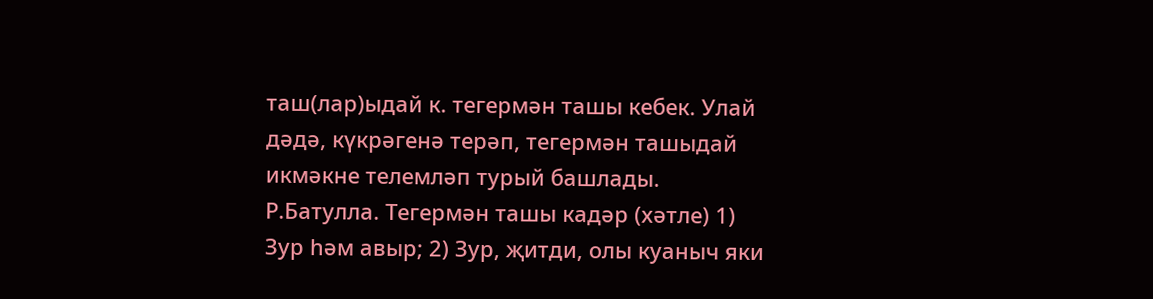таш(лар)ыдай к. тегермән ташы кебек. Улай дәдә, күкрәгенә терәп, тегермән ташыдай икмәкне телемләп турый башлады. Р.Батулла. Тегермән ташы кадәр (хәтле) 1) Зур һәм авыр; 2) Зур, җитди, олы куаныч яки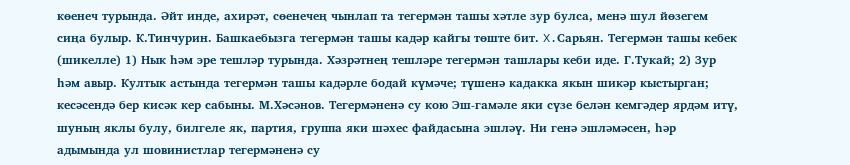көенеч турында. Әйт инде, ахирәт, сөенечең чынлап та тегермән ташы хәтле зур булса, менә шул йөзегем сиңа булыр. К.Тинчурин. Башкаебызга тегермән ташы кадәр кайгы төште бит. X.Сарьян. Тегермән ташы кебек (шикелле) 1) Нык һәм эре тешләр турында. Хәзрәтнең тешләре тегермән ташлары кеби иде. Г.Тукай; 2) Зур һәм авыр. Култык астында тегермән ташы кадәрле бодай күмәче; түшенә кадакка якын шикәр кыстырган; кесәсендә бер кисәк кер сабыны. М.Хәсәнов. Тегермәненә су кою Эш-гамәле яки сүзе белән кемгәдер ярдәм итү, шуның яклы булу, билгеле як, партия, группа яки шәхес файдасына эшләү. Ни генә эшләмәсен, һәр адымында ул шовинистлар тегермәненә су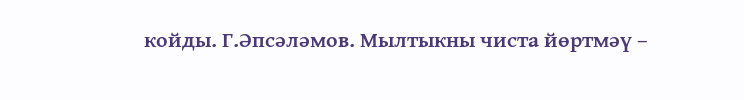койды. Г.Әпсәләмов. Мылтыкны чиста йөртмәү –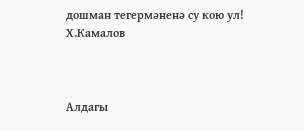дошман тегермәненә су кою ул! Х.Камалов



Алдагы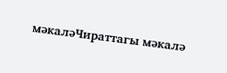мәкаләЧираттагы мәкалә